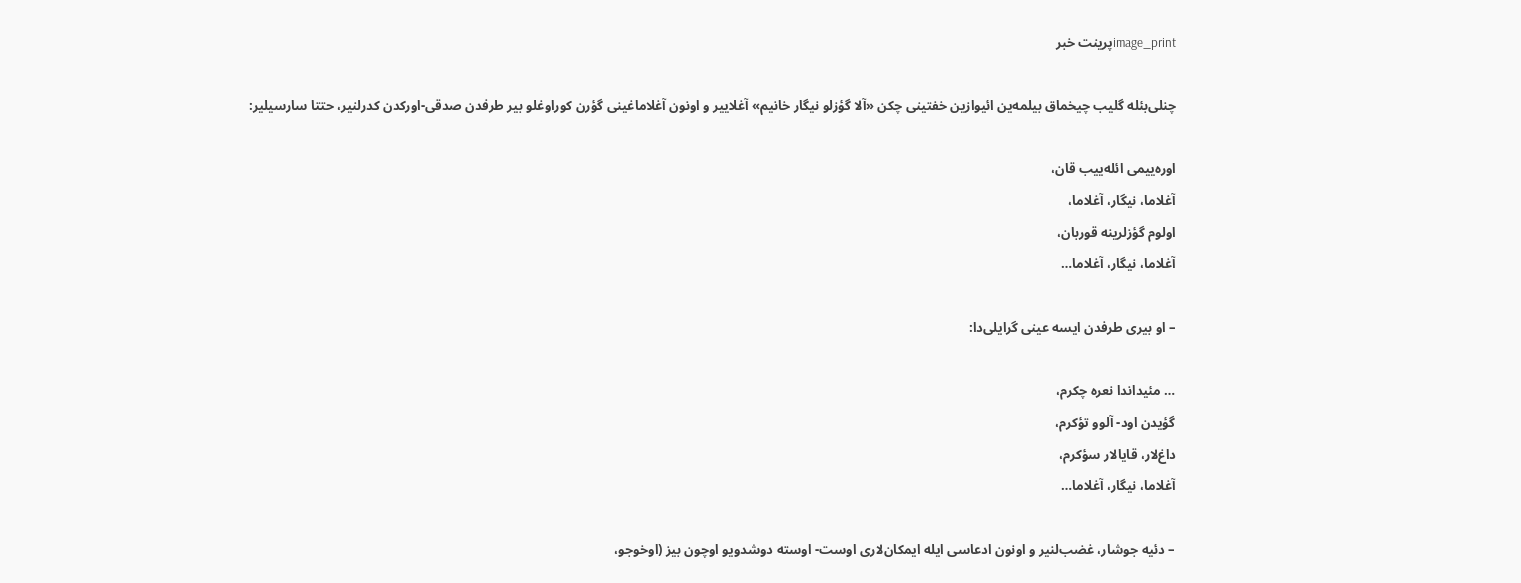image_printپرینت خبر

چنلی‌بئله گلیب چیخماق بیلمه‌ین ائیوازین خفتینی چکن «آلا گؤزلو نیگار خانیم» آغلاییر و اونون آغلاماغینی گؤرن کوراوغلو بیر طرفدن صدقی-اورکدن کدرلنیر، حتتا سارسیلیر:

اوره‌ییمی ائله‌ییب قان،
آغلاما، نیگار، آغلاما،
اولوم گؤزلرینه قوربان،
آغلاما، نیگار، آغلاما…

– او بیری طرفدن ایسه عینی گرایلی‌دا:

… مئیداندا نعره چکرم،
گؤیدن اود- آلوو تؤکرم،
داغ‌لار، قایالار سؤکرم،
آغلاما، نیگار، آغلاما…

– دئیه جوشار، غضب‌لنیر و اونون ادعاسی ایله ایمکان‌لاری اوست- اوسته دوشدویو اوچون بیز (اوخوجو،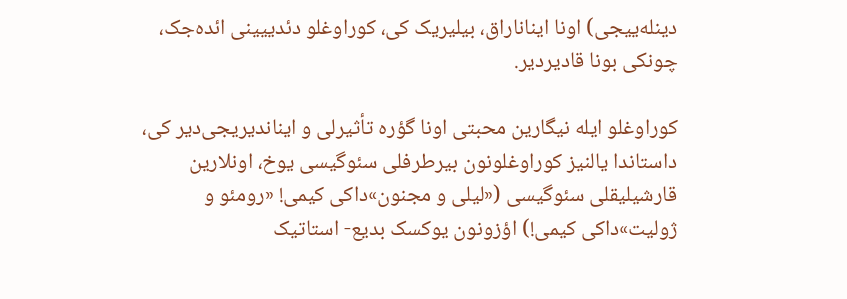دینله‌ییجی) اونا ایناناراق، بیلیریک کی، کوراوغلو دئدییینی ائده‌جک، چونکی بونا قادیردیر.

کوراوغلو ایله نیگارین محبتی اونا گؤره تأثیرلی و ایناندیریجی‌دیر کی، داستاندا یالنیز کوراوغلونون بیرطرفلی سئوگیسی یوخ، اونلارین قارشیلیقلی سئوگیسی («لیلی و مجنون»داکی کیمی! «رومئو و ژولیت»داکی کیمی!) اؤزونون یوکسک بدیع- استاتیک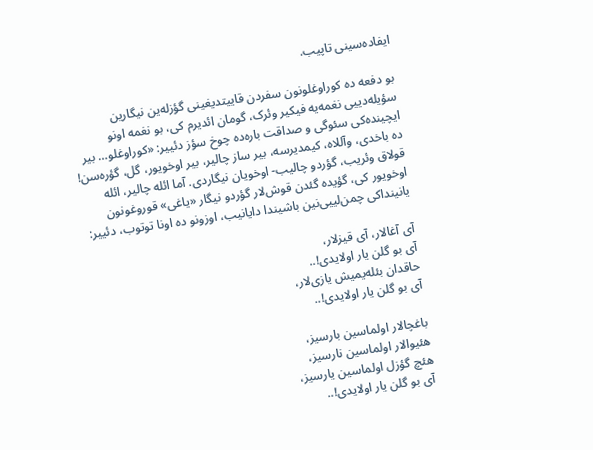ایفاده‌سینی تاپیب.

بو دفعه ده کوراوغلونون سفردن قاییتدیغینی گؤزله‌ین نیگارین سؤیله‌دییی نغمه‌یه فیکیر وئرک، گومان ائدیرم کی، بو نغمه اونو ایچینده‌کی سئوگی و صداقت باره‌ده چوخ سؤز دئییر: «کوراوغلو… بیر ده باخدی، وآللاه، کیمدیرسه، بیر ساز چالیر، بیر اوخویور، گل، گؤره‌سن! قولاق وئریب، گؤردو چالیب- اوخویان نیگاردی. آما ائله چالیر، ائله اوخویور کی، گؤیده گئدن قوش‌لار گؤردو نیگار «یاغی» قوروغونون یانینداکی چمن‌لییی‌نین باشیندا دایانیب، اوزونو ده اونا توتوب، دئییر:

آی آغالار، آی قیزلار،
آی بو گلن یار اولایدی!..
حاقدان بئله‌یمیش یازی‌لار،
آی بو گلن یار اولایدی!..

باغچالار اولماسین بارسیز،
هئیوا‌لار اولماسین نارسیز،
هئچ گؤزل اولماسین یارسیز،
آی بو گلن یار اولایدی!..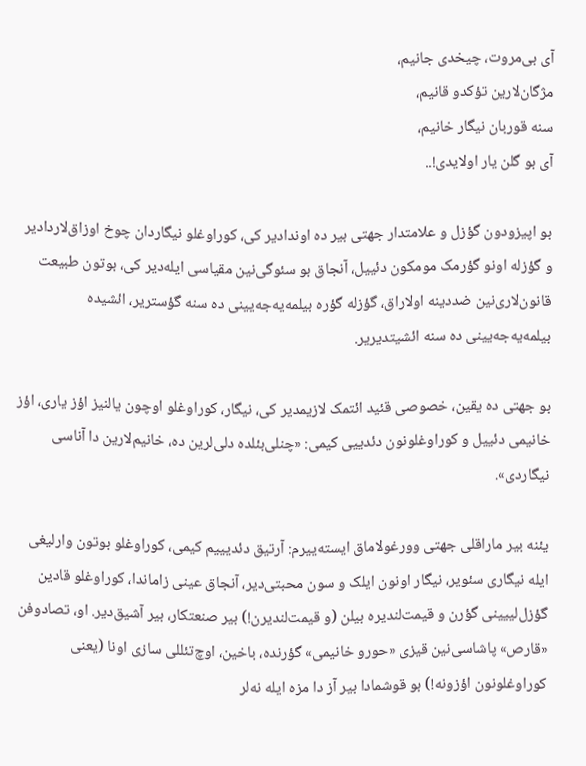آی بی‌مروت، چیخدی جانیم،
مژگان‌لارین تؤکدو قانیم،
سنه قوربان نیگار خانیم،
آی بو گلن یار اولایدی!..

بو اپیزودون گؤزل و علامتدار جهتی بیر ده اوندادیر کی، کوراوغلو نیگاردان چوخ اوزاق‌لاردادیر و گؤزله اونو گؤرمک مومکون دئییل، آنجاق بو سئوگی‌نین مقیاسی ایله‌دیر کی، بوتون طبیعت قانون‌لاری‌نین ضددینه اولاراق، گؤزله گؤره بیلمه‌یه‌جه‌یینی ده سنه گؤستریر، ائشیده بیلمه‌یه‌جه‌یینی ده سنه ائشیتدیریر.

بو جهتی ده یقین، خصوصی قئید ائتمک لازیمدیر کی، نیگار، کوراوغلو اوچون یالنیز اؤز یاری، اؤز خانیمی دئییل و کوراوغلونون دئدییی کیمی: «چنلی‌بئلده دلی‌لرین ده، خانیم‌لارین دا آناسی نیگاردی».

یئنه بیر ماراقلی جهتی وورغولاماق ایسته‌ییرم: آرتیق دئدیییم کیمی، کوراوغلو بوتون وارلیغی ایله نیگاری سئویر، نیگار اونون ایلک و سون محبتی‌دیر، آنجاق عینی زاماندا، کوراوغلو قادین گؤزل‌لییینی گؤرن و قیمت‌لندیره بیلن (و قیمت‌لندیرن!) بیر صنعتکار، بیر آشیق‌دیر. او، تصادوفن «قارص» پاشاسی‌نین قیزی «حورو خانیمی» گؤرنده، باخین، اوچ‌تئللی سازی اونا (یعنی کوراوغلونون اؤزونه!) بو قوشمادا بیر آز دا مزه ایله نه‌لر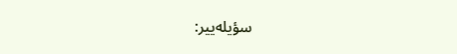سؤیله‌ییر: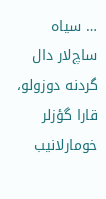… سیاه ساچ‌لار دال گردنه دوزولو،
قارا گؤزلر خومارلانیب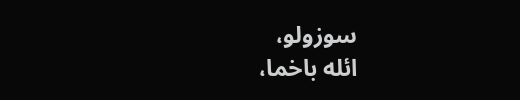سوزولو،
ائله باخما،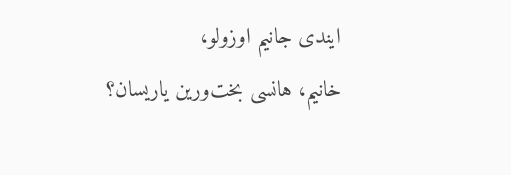ایندی جانیم اوزولو،
خانیم، هانسی بخت‌ورین یاریسان؟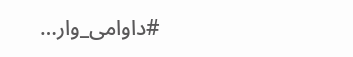#داوامی_وار…